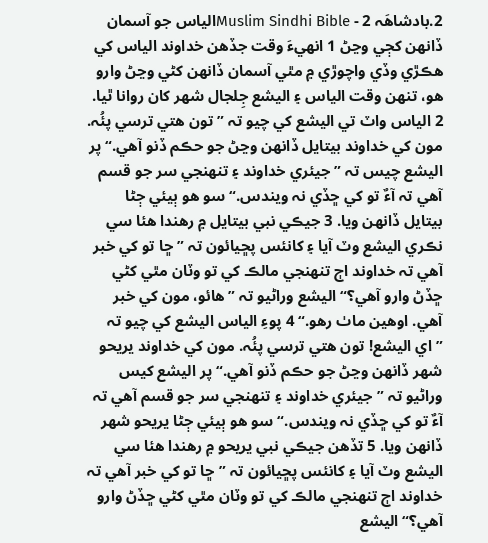2.بادشاهَہ 2 - Muslim Sindhi Bibleالياس جو آسمان ڏانهن کڄي وڃڻ 1 انهيءَ وقت جڏهن خداوند الياس کي هڪڙي وڏي واچوڙي ۾ مٿي آسمان ڏانهن کڻي وڃڻ وارو هو، تنهن وقت الياس ۽ اليشع جِلجال شهر کان روانا ٿيا. 2 الياس واٽ تي اليشع کي چيو تہ ”تون هتي ترسي پئُہ. مون کي خداوند بيتايل ڏانهن وڃڻ جو حڪم ڏنو آهي.“ پر اليشع چيس تہ ”جيئري خداوند ۽ تنهنجي سر جو قسم آهي تہ آءٌ تو کي ڇڏي نہ ويندس.“ سو هو ٻيئي ڄڻا بيتايل ڏانهن ويا. 3 جيڪي نبي بيتايل ۾ رهندا هئا سي نڪري اليشع وٽ آيا ۽ کانئس پڇيائون تہ ”ڇا تو کي خبر آهي تہ خداوند اڄ تنهنجي مالڪ کي تو وٽان مٿي کڻي ڇڏڻ وارو آهي؟“ اليشع وراڻيو تہ ”هائو، مون کي خبر آهي. اوهين ماٺ رهو.“ 4 پوءِ الياس اليشع کي چيو تہ ”اي اليشع! تون هتي ترسي پئُہ. مون کي خداوند يريحو شهر ڏانهن وڃڻ جو حڪم ڏنو آهي.“ پر اليشع کيس وراڻيو تہ ”جيئري خداوند ۽ تنهنجي سر جو قسم آهي تہ آءٌ تو کي ڇڏي نہ ويندس.“ سو هو ٻيئي ڄڻا يريحو شهر ڏانهن ويا. 5 تڏهن جيڪي نبي يريحو ۾ رهندا هئا سي اليشع وٽ آيا ۽ کانئس پڇيائون تہ ”ڇا تو کي خبر آهي تہ خداوند اڄ تنهنجي مالڪ کي تو وٽان مٿي کڻي ڇڏڻ وارو آهي؟“ اليشع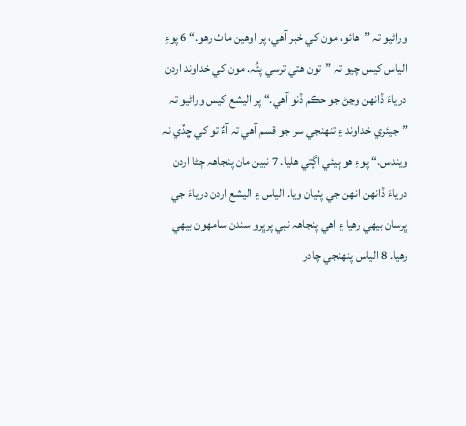وراڻيو تہ ”هائو، مون کي خبر آهي، پر اوهين ماٺ رهو.“ 6 پوءِ الياس کيس چيو تہ ”تون هتي ترسي پئُہ. مون کي خداوند اردن درياءَ ڏانهن وڃڻ جو حڪم ڏنو آهي.“ پر اليشع کيس وراڻيو تہ ”جيئري خداوند ۽ تنهنجي سر جو قسم آهي تہ آءٌ تو کي ڇڏي نہ ويندس.“ پوءِ هو ٻيئي اڳتي هليا. 7 نبين مان پنجاهہ ڄڻا اردن درياءَ ڏانهن انهن جي پٺيان ويا. الياس ۽ اليشع اردن درياءَ جي ڀرسان بيهي رهيا ۽ اهي پنجاهہ نبي پرڀرو سندن سامهون بيهي رهيا. 8 الياس پنهنجي چادر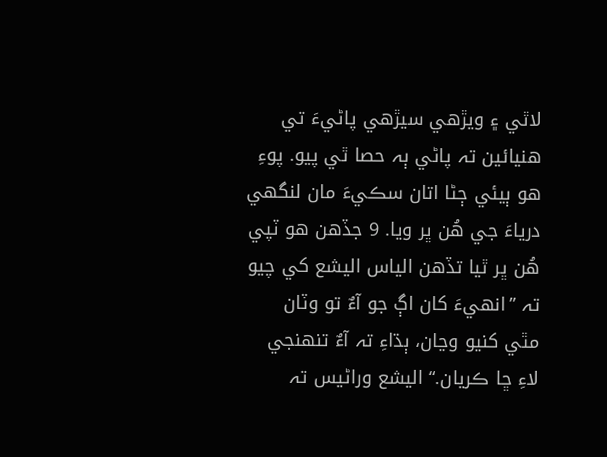لاٿي ۽ ويڙهي سيڙهي پاڻيءَ تي هنيائين تہ پاڻي ٻہ حصا ٿي پيو. پوءِ هو ٻيئي ڄڻا اتان سڪيءَ مان لنگھي درياءَ جي هُن ڀر ويا. 9 جڏهن هو ٽپي هُن ڀر ٿيا تڏهن الياس اليشع کي چيو تہ ”انهيءَ کان اڳ جو آءٌ تو وٽان مٿي کنيو وڃان، ٻڌاءِ تہ آءٌ تنهنجي لاءِ ڇا ڪريان.“ اليشع وراڻيس تہ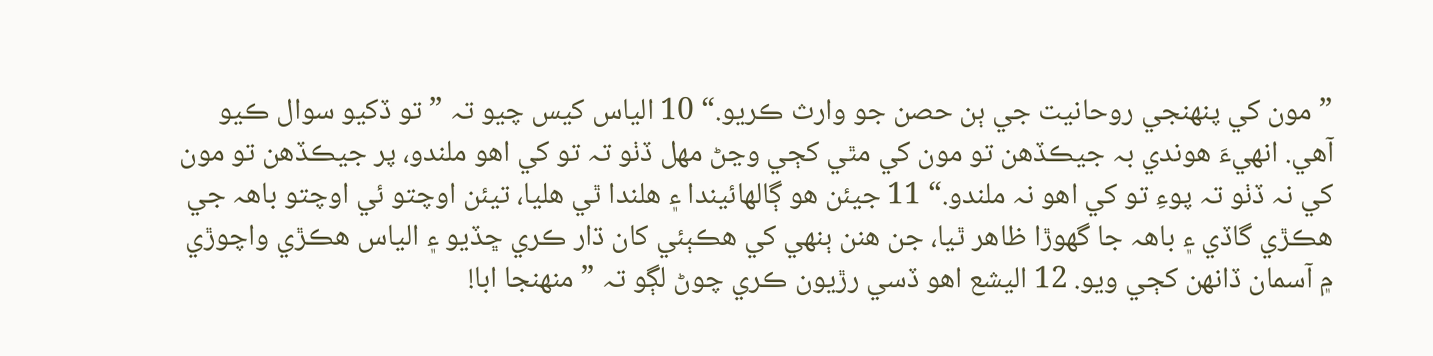”مون کي پنهنجي روحانيت جي ٻن حصن جو وارث ڪريو.“ 10 الياس کيس چيو تہ ”تو ڏکيو سوال ڪيو آهي. انهيءَ هوندي بہ جيڪڏهن تو مون کي مٿي کڄي وڃڻ مهل ڏٺو تہ تو کي اهو ملندو، پر جيڪڏهن تو مون کي نہ ڏٺو تہ پوءِ تو کي اهو نہ ملندو.“ 11 جيئن هو ڳالهائيندا ۽ هلندا ٿي هليا، تيئن اوچتو ئي اوچتو باهہ جي هڪڙي گاڏي ۽ باهہ جا گھوڙا ظاهر ٿيا، جن هنن ٻنهي کي هڪٻئي کان ڌار ڪري ڇڏيو ۽ الياس هڪڙي واچوڙي ۾ آسمان ڏانهن کڄي ويو. 12 اليشع اهو ڏسي رڙيون ڪري چوڻ لڳو تہ ”منهنجا ابا!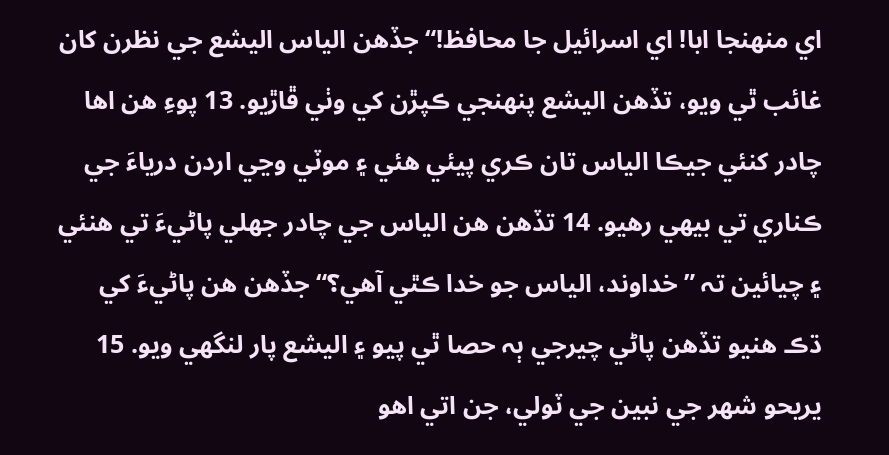اي منهنجا ابا! اي اسرائيل جا محافظ!“ جڏهن الياس اليشع جي نظرن کان غائب ٿي ويو، تڏهن اليشع پنهنجي ڪپڙن کي وٺي ڦاڙيو. 13 پوءِ هن اها چادر کنئي جيڪا الياس تان ڪري پيئي هئي ۽ موٽي وڃي اردن درياءَ جي ڪناري تي بيهي رهيو. 14 تڏهن هن الياس جي چادر جھلي پاڻيءَ تي هنئي ۽ چيائين تہ ”خداوند، الياس جو خدا ڪٿي آهي؟“ جڏهن هن پاڻيءَ کي ڌڪ هنيو تڏهن پاڻي چيرجي ٻہ حصا ٿي پيو ۽ اليشع پار لنگھي ويو. 15 يريحو شهر جي نبين جي ٽولي، جن اتي اهو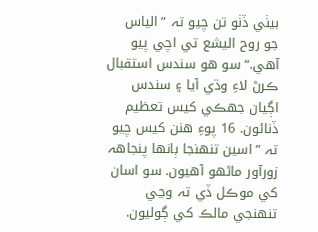بيٺي ڏٺو تن چيو تہ ”الياس جو روح اليشع تي اچي پيو آهي.“ سو هو سندس استقبال ڪرڻ لاءِ وڌي آيا ۽ سندس اڳيان جھڪي کيس تعظيم ڏنائون. 16 پوءِ هنن کيس چيو تہ ”اسين تنهنجا ٻانها پنجاهہ زورآور ماڻهو آهيون. سو اسان کي موڪل ڏي تہ وڃي تنهنجي مالڪ کي ڳوليون.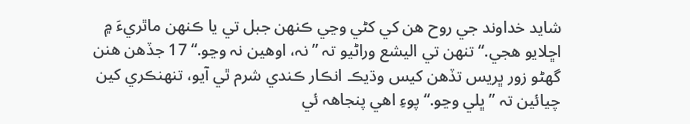شايد خداوند جي روح هن کي کڻي وڃي ڪنهن جبل تي يا ڪنهن ماٿريءَ ۾ اڇلايو هجي.“ تنهن تي اليشع وراڻيو تہ ”نہ، اوهين نہ وڃو.“ 17 جڏهن هنن گھڻو زور ڀريس تڏهن کيس وڌيڪ انڪار ڪندي شرم ٿي آيو، تنهنڪري کين چيائين تہ ”ڀلي وڃو.“ پوءِ اهي پنجاهہ ئي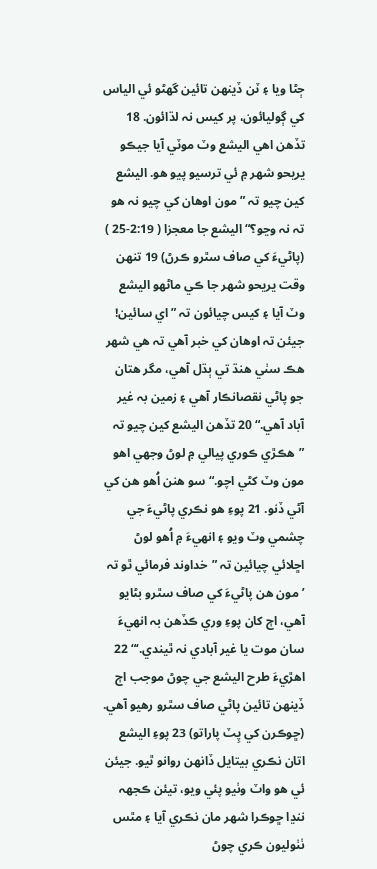ڄڻا ويا ۽ ٽن ڏينهن تائين گھڻو ئي الياس کي ڳوليائون، پر کيس نہ لڌائون. 18 تڏهن اهي اليشع وٽ موٽي آيا جيڪو يريحو شهر ۾ ئي ترسيو پيو هو. اليشع کين چيو تہ ”مون اوهان کي چيو نہ هو تہ نہ وڃو؟“ اليشع جا معجزا ( 2:19-25 ) (پاڻيءَ کي صاف سٿرو ڪرڻ) 19 تنهن وقت يريحو شهر جا ڪي ماڻهو اليشع وٽ آيا ۽ کيس چيائون تہ ”اي سائين! جيئن تہ اوهان کي خبر آهي تہ هي شهر هڪ سٺي هنڌ تي ٻڌل آهي، مگر هتان جو پاڻي نقصانڪار آهي ۽ زمين بہ غير آباد آهي.“ 20 تڏهن اليشع کين چيو تہ ”هڪڙي ڪوري پيالي ۾ لوڻ وجھي اهو مون وٽ کڻي اچو.“ سو هنن اُهو هن کي آڻي ڏنو. 21 پوءِ هو نڪري پاڻيءَ جي چشمي وٽ ويو ۽ انهيءَ ۾ اُهو لوڻ اڇلائي چيائين تہ ”خداوند فرمائي ٿو تہ ’مون هن پاڻيءَ کي صاف سٿرو بڻايو آهي، اڄ کان پوءِ وري ڪڏهن بہ انهيءَ سان موت يا غير آبادي نہ ٿيندي.‘“ 22 اهڙيءَ طرح اليشع جي چوڻ موجب اڄ ڏينهن تائين پاڻي صاف سٿرو رهيو آهي. (ڇوڪرن کي پِٽ پاراتو) 23 پوءِ اليشع اتان نڪري بيتايل ڏانهن روانو ٿيو. جيئن ئي هو واٽ وٺيو پئي ويو، تيئن ڪجھہ ننڍا ڇوڪرا شهر مان نڪري آيا ۽ مٿس ٺٺوليون ڪري چوڻ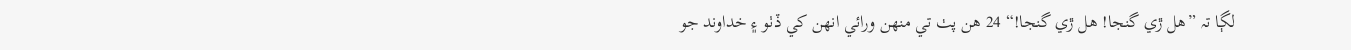لڳا تہ ”هل ڙي گنجا! هل ڙي گنجا!“ 24 هن پٺ تي منهن ورائي انهن کي ڏٺو ۽ خداوند جو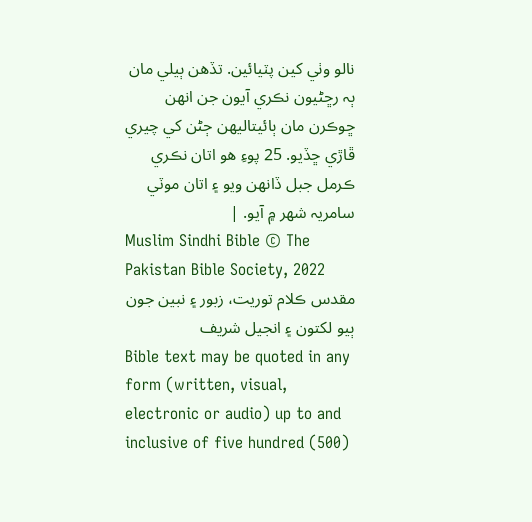نالو وٺي کين پٽيائين. تڏهن ٻيلي مان ٻہ رڇڻيون نڪري آيون جن انهن ڇوڪرن مان ٻائيتاليهن ڄڻن کي چيري ڦاڙي ڇڏيو. 25 پوءِ هو اتان نڪري ڪرمل جبل ڏانهن ويو ۽ اتان موٽي سامريہ شهر ۾ آيو. |
Muslim Sindhi Bible © The Pakistan Bible Society, 2022
مقدس ڪلام توريت، زبور ۽ نبين جون ٻيو لکتون ۽ انجيل شريف
Bible text may be quoted in any form (written, visual, electronic or audio) up to and inclusive of five hundred (500)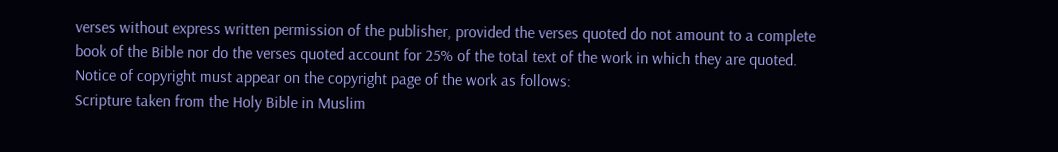verses without express written permission of the publisher, provided the verses quoted do not amount to a complete book of the Bible nor do the verses quoted account for 25% of the total text of the work in which they are quoted. Notice of copyright must appear on the copyright page of the work as follows:
Scripture taken from the Holy Bible in Muslim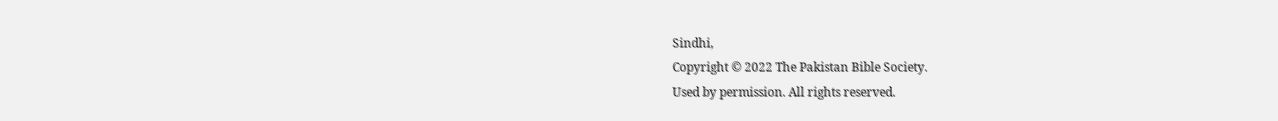Sindhi,
Copyright © 2022 The Pakistan Bible Society.
Used by permission. All rights reserved.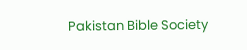Pakistan Bible Society